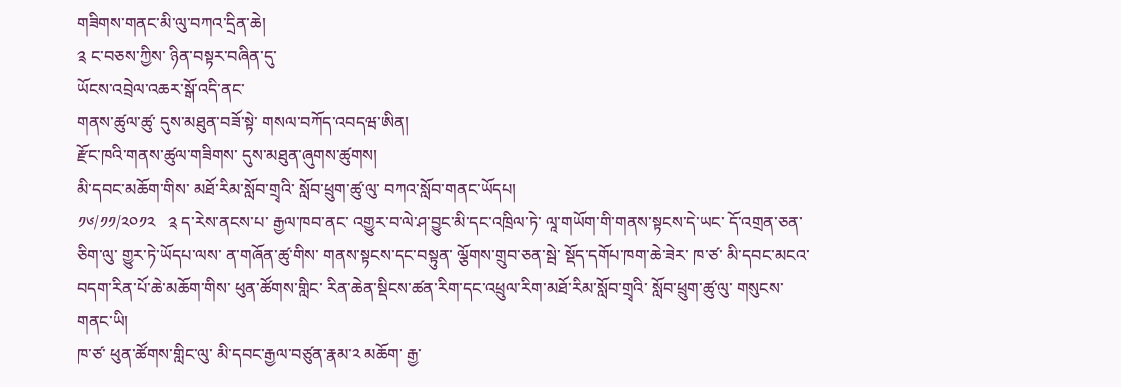གཟིགས་གནང་མི་ལུ་བཀའ་དྲིན་ཆེ།
༉ ང་བཅས་ཀྱིས་ ཉིན་བསྟར་བཞིན་དུ་
ཡོངས་འབྲེལ་འཆར་སྒོ་འདི་ནང་
གནས་ཚུལ་ཚུ་ དུས་མཐུན་བཟོ་སྟེ་ གསལ་བཀོད་འབདཝ་ཨིན།
རྫོང་ཁའི་གནས་ཚུལ་གཟིགས་ དུས་མཐུན་ཞུགས་ཚུགས།
མི་དབང་མཆོག་གིས་ མཐོ་རིམ་སློབ་གྲྭའི་ སློབ་ཕྲུག་ཚུ་ལུ་ བཀའ་སློབ་གནང་ཡོདཔ།
༡༦/༡༡/༢༠༡༢   ༉ ད་རེས་ནངས་པ་ རྒྱལ་ཁབ་ནང་ འགྱུར་བ་ལེ་ཤ་བྱུང་མི་དང་འཁྲིལ་ཏེ་ ལཱ་གཡོག་གི་གནས་སྟངས་དེ་ཡང་ དོ་འགྲན་ཅན་ཅིག་ལུ་ གྱུར་ཏེ་ཡོདཔ་ལས་ ན་གཞོན་ཚུ་གིས་ གནས་སྟངས་དང་བསྟུན་ ལྕོགས་གྲུབ་ཅན་སྦེ་ སྡོད་དགོཔ་ཁག་ཆེ་ཟེར་ ཁ་ཙ་ མི་དབང་མངའ་བདག་རིན་པོ་ཆེ་མཆོག་གིས་ ཕུན་ཚོགས་གླིང་ རིན་ཆེན་སྡིངས་ཚན་རིག་དང་འཕྲུལ་རིག་མཐོ་རིམ་སློབ་གྲྭའི་ སློབ་ཕྲུག་ཚུ་ལུ་ གསུངས་གནང་ཡི།
ཁ་ཙ་ ཕུན་ཚོགས་གླིང་ལུ་ མི་དབང་རྒྱལ་བཙུན་རྣམ་༢ མཆོག་ རྒྱ་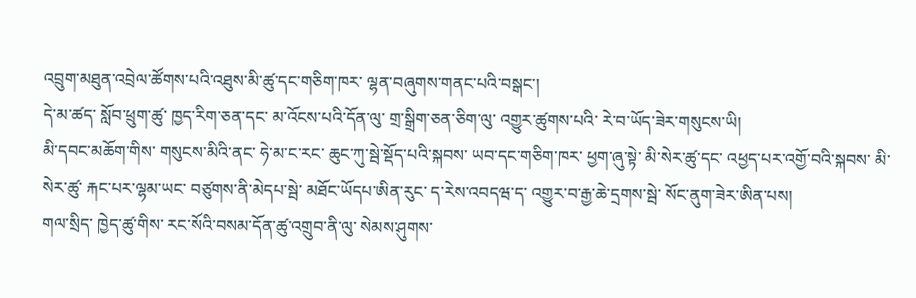འབྲུག་མཐུན་འབྲེལ་ཚོགས་པའི་འཐུས་མི་ཚུ་དང་གཅིག་ཁར་ ལྷན་བཞུགས་གནང་པའི་བསྒང་།
དེ་མ་ཚད་ སློབ་ཕྲུག་ཚུ་ ཁྱད་རིག་ཅན་དང་ མ་འོངས་པའི་དོན་ལུ་ གྲ་སྒྲིག་ཅན་ཅིག་ལུ་ འགྱུར་ཚུགས་པའི་ རེ་བ་ཡོད་ཟེར་གསུངས་ཡི།
མི་དབང་མཆོག་གིས་ གསུངས་མིའི་ནང་ ཧེ་མ་ང་རང་ ཆུང་ཀུ་སྦེ་སྡོད་པའི་སྐབས་ ཡབ་དང་གཅིག་ཁར་ ཕྱག་ཞུ་སྟེ་ མི་སེར་ཚུ་དང་ འཕྱད་པར་འགྱོ་བའི་སྐབས་ མི་སེར་ཚུ་ རྐང་པར་ལྷམ་ཡང་ བཙུགས་ནི་མེདཔ་སྦེ་ མཐོང་ཡོདཔ་ཨིན་རུང་ ད་རེས་འབདཝ་ད་ འགྱུར་བ་རྒྱ་ཆེ་དྲགས་སྦེ་ སོང་ནུག་ཟེར་ཨིན་པས།
གལ་སྲིད་ ཁྱེད་ཚུ་གིས་ རང་སོའི་བསམ་དོན་ཚུ་འགྲུབ་ནི་ལུ་ སེམས་ཤུགས་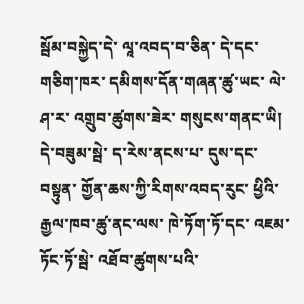སྦོམ་བསྐྱེད་དེ་ ལཱ་འབད་བ་ཅིན་ དེ་དང་གཅིག་ཁར་ དམིགས་དོན་གཞན་ཚུ་ཡང་ ལེ་ཤ་ར་ འགྲུབ་ཚུགས་ཟེར་ གསུངས་གནང་ཡི།
དེ་བཟུམ་སྦེ་ ད་རེས་ནངས་པ་ དུས་དང་བསྟུན་ གྱོན་ཆས་ཀྱི་རིགས་འབད་རུང་ ཕྱིའི་རྒྱལ་ཁབ་ཚུ་ནང་ལས་ ཁེ་ཏོག་ཏོ་དང་ འཇམ་ཏོང་ཏོ་སྦེ་ འཐོབ་ཚུགས་པའི་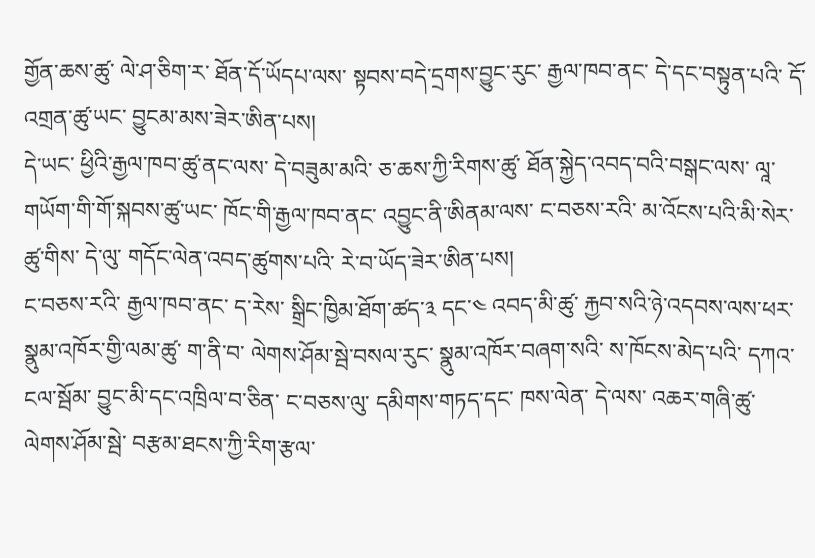གྱོན་ཆས་ཚུ་ ལེ་ཤ་ཅིག་ར་ ཐོན་དོ་ཡོདཔ་ལས་ སྟབས་བདེ་དྲགས་བྱུང་རུང་ རྒྱལ་ཁབ་ནང་ དེ་དང་བསྟུན་པའི་ དོ་འགྲན་ཚུ་ཡང་ བྱུངམ་མས་ཟེར་ཨིན་པས།
དེ་ཡང་ ཕྱིའི་རྒྱལ་ཁབ་ཚུ་ནང་ལས་ དེ་བཟུམ་མའི་ ཅ་ཆས་ཀྱི་རིགས་ཚུ་ ཐོན་སྐྱེད་འབད་བའི་བསྒང་ལས་ ལཱ་གཡོག་གི་གོ་སྐབས་ཚུ་ཡང་ ཁོང་གི་རྒྱལ་ཁབ་ནང་ འབྱུང་ནི་ཨིནམ་ལས་ ང་བཅས་རའི་ མ་འོངས་པའི་མི་སེར་ཚུ་གིས་ དེ་ལུ་ གདོང་ལེན་འབད་ཚུགས་པའི་ རེ་བ་ཡོད་ཟེར་ཨིན་པས།
ང་བཅས་རའི་ རྒྱལ་ཁབ་ནང་ ད་རེས་ སྒྲིང་ཁྱིམ་ཐོག་ཚད་༣ དང་༤ འབད་མི་ཚུ་ རྐྱབ་སའི་ཉེ་འདབས་ལས་ཕར་ སྣུམ་འཁོར་གྱི་ལམ་ཚུ་ ག་ནི་བ་ ལེགས་ཤོམ་སྦེ་བསལ་རུང་ སྣུམ་འཁོར་བཞག་སའི་ ས་ཁོངས་མེད་པའི་ དཀའ་ངལ་སྦོམ་ བྱུང་མི་དང་འཁྲིལ་བ་ཅིན་ ང་བཅས་ལུ་ དམིགས་གཏད་དང་ ཁས་ལེན་ དེ་ལས་ འཆར་གཞི་ཚུ་ ལེགས་ཤོམ་སྦེ་ བརྩམ་ཐངས་ཀྱི་རིག་རྩལ་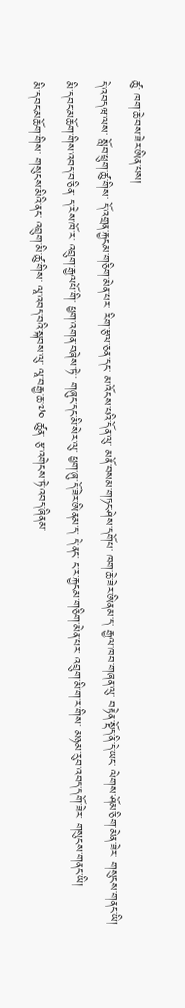ཚུ་ ཁག་ཆེ་བས་ཟེར་ཨིན་པས།
དེ་འབདཝ་ལས་ སློབ་ཕྲུག་ཚུ་གིས་ དོ་འགྲན་རྐྱངམ་གཅིག་མེན་པར་ རིག་རྩལ་ཅན་དང་ མ་འོངས་པའི་དོན་ལུ་ མནོ་བསམ་གཏང་ཤེས་དགོཔ་ ཁག་ཆེ་ཟེར་ཨིནམ་ད་ རྒྱལ་ཁབ་གཞན་ལུ་ བརྟེན་སྡོད་ནི་དེ་ཡང་ ལེགས་ཤོམ་ཅིག་མེན་ཟེར་ གསུངས་གནང་ཡི།
མི་དབང་མཆོག་གིས་འབད་བ་ཅིན་ ད་རེས་ཁོ་ར་ འབྲུག་རྒྱལཔོ་གི་ ཕྱག་འགན་བཞེས་ཏེ་་ གཞུང་དང་མི་སེར་ལུ་ ཕྱག་ཞུ་དོ་ཟེར་ཨིནམ་ད་ དེ་ནང་ ང་ར་རྐྱངམ་གཅིག་མེན་པར་ འབྲུག་མི་ག་ར་གིས་ མཉམ་རུབ་འབད་དགོ་ཟེར་ གསུངས་གནང་ཡི།
མི་དབང་མཆོག་གིས་ གསུངས་མིའི་ནང་ འབྲུག་མི་ཚུ་གིས་ ལཱ་འབད་བའི་སྐབས་ལུ་ ལཱ་བརྒྱ་ཆ་༧༠ ཚུན་ རྩ་འགེངས་ཏེ་འབད་ཞིནམ་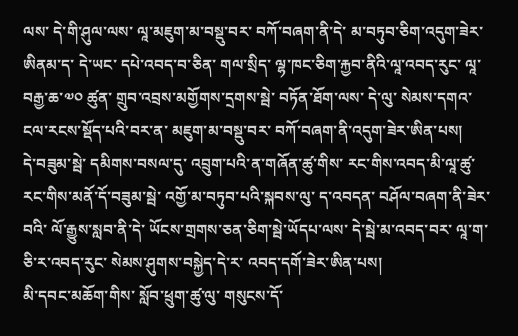ལས་ དེ་གི་ཤུལ་ལས་ ལཱ་མཇུག་མ་བསྡུ་བར་ བཀོ་བཞག་ནི་དེ་ མ་བཏུབ་ཅིག་འདུག་ཟེར་ཨིནམ་ད་ དེ་ཡང་ དཔེ་འབད་བ་ཅིན་ གལ་སྲིད་ ལྷ་ཁང་ཅིག་རྐྱབ་ནིའི་ལཱ་འབད་རུང་ ལཱ་བརྒྱ་ཆ་༧༠ ཚུན་ གྲུབ་འབྲས་མགྱོགས་དྲགས་སྦེ་ བཏོན་ཐོག་ལས་ དེ་ལུ་ སེམས་དགའ་ ངལ་རངས་སྡོད་པའི་བར་ན་ མཇུག་མ་བསྡུ་བར་ བཀོ་བཞག་ནི་འདུག་ཟེར་ཨིན་པས།
དེ་བཟུམ་སྦེ་ དམིགས་བསལ་དུ་ འབྲུག་པའི་ན་གཞོན་ཚུ་གིས་ རང་གིས་འབད་མི་ལཱ་ཚུ་ རང་གིས་མནོ་དོ་བཟུམ་སྦེ་ འགྱོ་མ་བཏུབ་པའི་སྐབས་ལུ་ ད་འབདན་ བཤོལ་བཞག་ནི་ཟེར་བའི་ ལོ་རྒྱུས་སླབ་ནི་དེ་ ཡོངས་གྲགས་ཅན་ཅིག་སྦེ་ཡོདཔ་ལས་ དེ་སྦེ་མ་འབད་བར་ ལཱ་ག་ཅི་ར་འབད་རུང་ སེམས་ཤུགས་བསྐྱེད་དེ་ར་ འབད་དགོ་ཟེར་ཨིན་པས།
མི་དབང་མཆོག་གིས་ སློབ་ཕྲུག་ཚུ་ལུ་ གསུངས་དོ་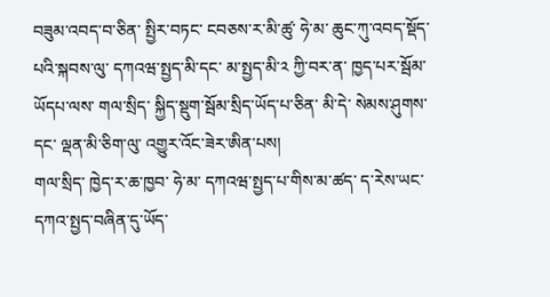བཟུམ་འབད་བ་ཅིན་ སྤྱིར་བཏང་ ངབཅས་ར་མི་ཚུ་ ཧེ་མ་ ཆུང་ཀུ་འབད་སྡོད་པའི་སྐབས་ལུ་ དཀའཝ་སྤྱད་མི་དང་ མ་སྤྱད་མི་༢ ཀྱི་བར་ན་ ཁྱད་པར་སྦོམ་ཡོདཔ་ལས་ གལ་སྲིད་ སྐྱིད་སྡུག་སྦོམ་སྲིད་ཡོད་པ་ཅིན་ མི་དེ་ སེམས་ཤུགས་དང་ ལྡན་མི་ཅིག་ལུ་ འགྱུར་འོང་ཟེར་ཨིན་པས།
གལ་སྲིད་ ཁྱེད་ར་ཆ་ཁྱབ་ ཧེ་མ་ དཀའཝ་སྤྱད་པ་གིས་མ་ཚད་ ད་རེས་ཡང་ དཀའ་སྤྱད་བཞིན་དུ་ཡོད་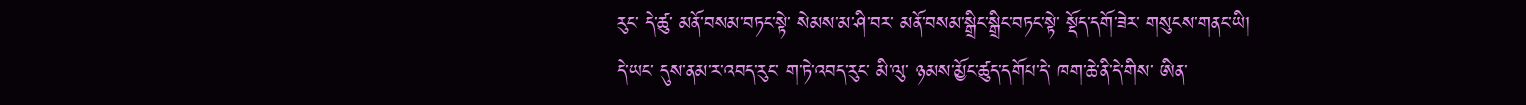རུང་ དེ་ཚུ་ མནོ་བསམ་བཏང་སྟེ་ སེམས་མ་ཤི་བར་ མནོ་བསམ་སྒྲིང་སྒྲིང་བཏང་སྟེ་ སྡོད་དགོ་ཟེར་ གསུངས་གནང་ཡི།
དེ་ཡང་ དུས་ནམ་ར་འབད་རུང་ ག་ཏེ་འབད་རུང་ མི་ལུ་ ཉམས་མྱོང་ཚུད་དགོཔ་དེ་ ཁག་ཆེ་ནི་དེ་གིས་ ཨིན་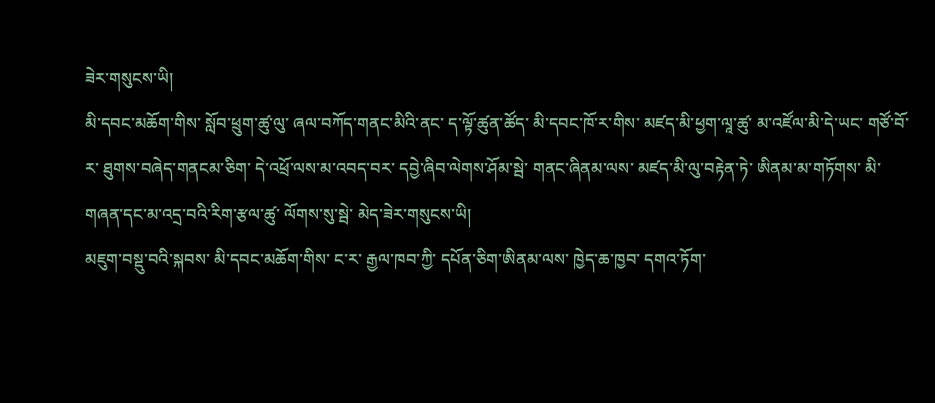ཟེར་གསུངས་ཡི།
མི་དབང་མཆོག་གིས་ སློབ་ཕྲུག་ཚུ་ལུ་ ཞལ་བཀོད་གནང་མིའི་ནང་ ད་ལྟོ་ཚུན་ཚོད་ མི་དབང་ཁོ་ར་གིས་ མཛད་མི་ཕྱག་ལཱ་ཚུ་ མ་འཛོལ་མི་དེ་ཡང་ གཙོ་བོ་ར་ ཐུགས་བཞེད་གནངམ་ཅིག་ དེ་འཕྲོ་ལས་མ་འབད་བར་ དབྱེ་ཞིབ་ལེགས་ཤོམ་སྦེ་ གནང་ཞིནམ་ལས་ མཛད་མི་ལུ་བརྟེན་ཏེ་ ཨིནམ་མ་གཏོགས་ མི་གཞན་དང་མ་འདྲ་བའི་རིག་རྩལ་ཚུ་ ལོགས་སུ་སྦེ་ མེད་ཟེར་གསུངས་ཡི།
མཇུག་བསྡུ་བའི་སྐབས་ མི་དབང་མཆོག་གིས་ ང་ར་ རྒྱལ་ཁབ་ཀྱི་ དཔོན་ཅིག་ཨིནམ་ལས་ ཁྱེད་ཆ་ཁྱབ་ དགའ་ཏོག་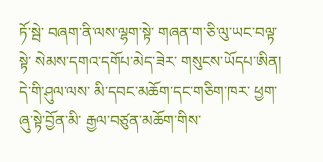ཏོ་སྦེ་ བཞག་ནི་ལས་ལྷག་སྟེ་ གཞན་ག་ཅི་ལུ་ཡང་བལྟ་སྟེ་ སེམས་དགའ་དགོཔ་མེད་ཟེར་ གསུངས་ཡོདཔ་ཨིན།
དེ་གི་ཤུལ་ལས་ མི་དབང་མཆོག་དང་གཅིག་ཁར་ ཕྱག་ཞུ་སྟེ་བྱོན་མི་ རྒྱལ་བཙུན་མཆོག་གིས་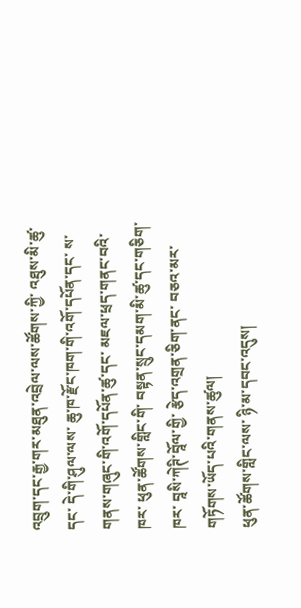འབྲུག་དང་རྒྱ་གར་མཐུན་འབྲེལ་ལས་ཚོགས་ཀྱི་ འཐུས་མི་ཚུ་དང་ དེ་གི་ཤུལ་ལས་ ཆུ་ཁ་རྫོང་ཁག་གི་འགོ་དཔོན་དང་ ས་གནས་གཞུང་གི་འགོ་དཔོན་ཚུ་དང་ མཇལ་ཕྲད་གནང་བའི་ཁར་ ཕུན་ཚོགས་གླིང་གི་ བསྟན་སྲུང་དམག་མི་ཚུ་དང་གཅིག་ཁར་ བཱསི་ཀེཊི་བཱོལ་གྱི་ རྩེད་འགྲན་ཅིག་ནང་ བཅའ་མར་གཏོགས་ཡོད་པའི་གནས་ཚུལ།
ཕུན་ཚོགས་གླིང་ལས་ ཉི་མ་དབང་འདུས།